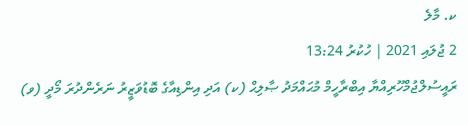ކ. މާލެ
2 ޖުލައި 2021 | ހުކުރު 13:24
ރައީސުލްޖުމްހޫރިއްޔާ އިބްރާހީމް މުޙައްމަދު ޞާލިޙް (ކ) އަދި އިންޑިއާގެ ބޮޑުވަޒީރު ނަރެންދުރަ މޯދީ (ވ)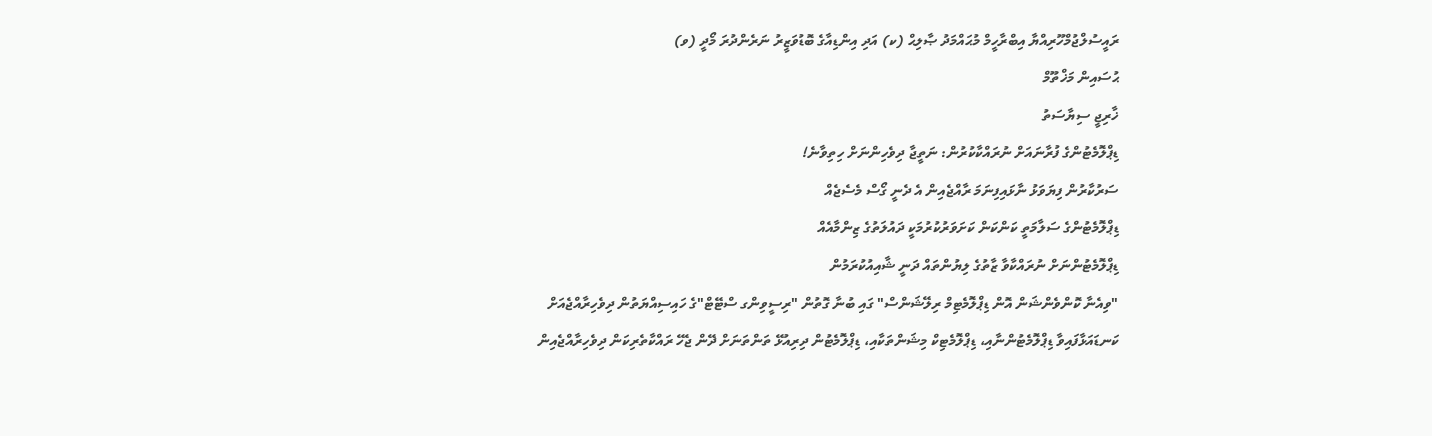ރައީސުލްޖުމްހޫރިއްޔާ އިބްރާހީމް މުޙައްމަދު ޞާލިޙް (ކ) އަދި އިންޑިއާގެ ބޮޑުވަޒީރު ނަރެންދުރަ މޯދީ (ވ)
ޙުސައިން މަޚްތޫމް
ޚާރިޖީ ސިޔާސަތު
ޑިޕްލޮމެޓުންގެ ފުރާނައަށް ނުރައްކާކުރުން: ނަތީޖާ ދިވެހިންނަށް ހިތިވާނެ!
ސަރުކާރުން ފިޔަވަޅު ނާޅައިފިނަމަ ރާއްޖެއިން އެ ދެނީ ގޯސް މެސެޖެއް
ޑިޕްލޮމެޓުންގެ ސަލާމަތީ ކަންކަން ކަށަވަރުކުރުމަކީ ދައުލަތުގެ ޒިންމާއެއް
ޑިޕްލޮމެޓުންނަށް ނުރައްކާވާ ޒާތުގެ ލިޔުންތައް ދަނީ ޝާއިއުކުރަމުން
"ވިއެނާ ކޮންވެންޝަން އޮން ޑިޕްލޮމެޓިމް ރިލޭޝަންސް" ގައި ބުނާ ގޮތުން "ރިސީވިންގ ސްޓޭޓް"ގެ ހައިސިއްޔަތުން ދިވެހިރާއްޖެއަށް ކަނޑައަޅާފައިވާ ޑިޕްލޮމެޓުންނާއި، ޑިޕްލޮމެޓިކް މިޝަންތަކާއި، ޑިޕްލޮމެޓުން ދިރިއުޅޭ ތަންތަނަށް ދޭން ޖެހޭ ރައްކާތެރިކަން ދިވެހިރާއްޖެއިން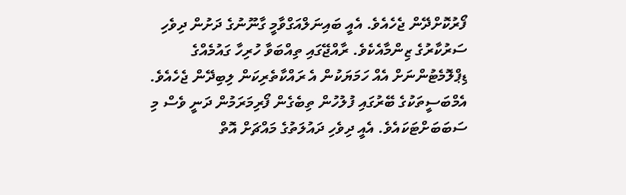ފޯރުކޮށްދޭން ޖެހެއެވެ. އެއީ ބައިނަލްއަގްވާމީ ގާނޫނުގެ ދަށުން ދިވެހި ސަރުކާރުގެ ޒިންމާއެކެވެ. ރާއްޖޭގައި ތިއްބަވާ ހުރިހާ ގައުމެއްގެ ޑިޕްލޮމެޓުންނަށް އެއް ހަމަޔަކުން އެ ރައްކާތެރިކަން ލިބިދޭން ޖެހެއެވެ. އެމްބަސީތަކުގެ ބޭރުގައި ފުލުހުން ތިބެގެން ފޯރިމަރަމުން ދަނީ ވެސް މި ސަބަބަށްޓަކައެވެ. އެއީ ދިވެހި ދައުލަތުގެ މައްޗަށް އޮތް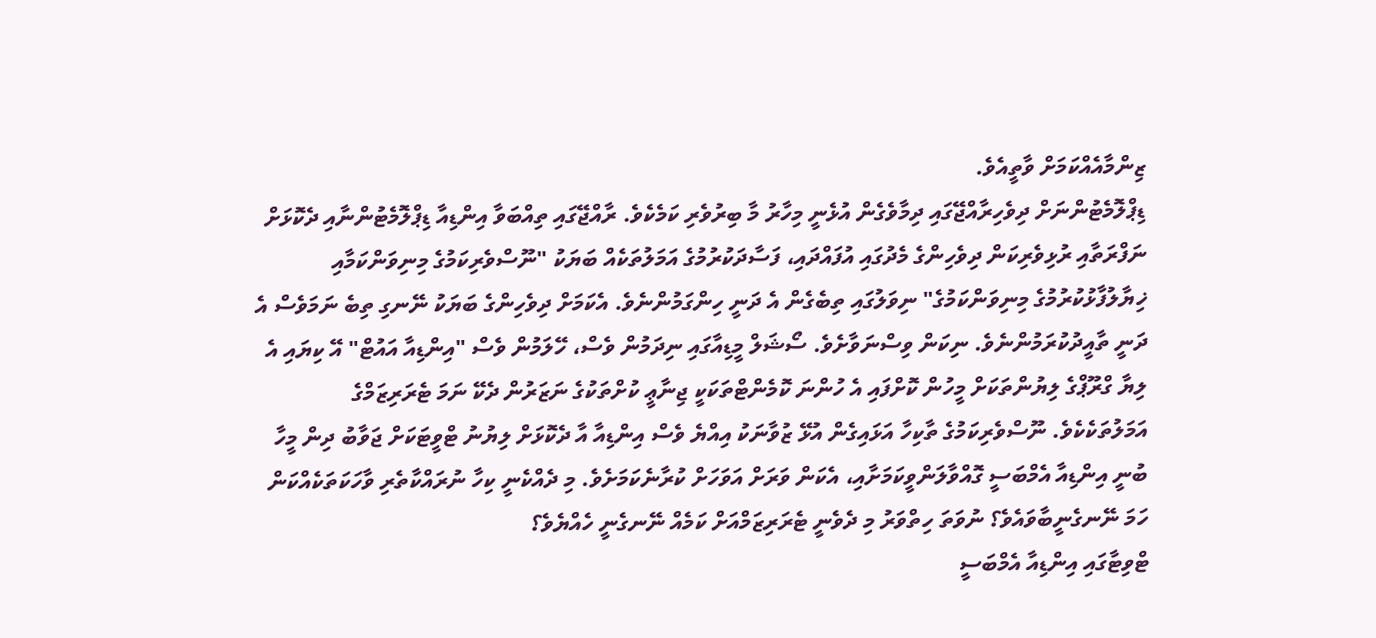ޒިންމާއެއްކަމަށް ވާތީއެވެ.
ޑިޕްލޮމެޓުންނަށް ދިވެހިރާއްޖޭގައި ދިމާވެގެން އުޅެނީ މިހާރު މާ ބިރުވެރި ކަމެކެވެ. ރާއްޖޭގައި ތިއްބަވާ އިންޑިއާ ޑިޕްލޮމެޓުންނާއި ދެކޮޅަށް ނަފްރަތާއި ރުޅިވެރިކަން ދިވެހިންގެ މެދުގައި އުފައްދައި، ފަސާދަކުރުމުގެ އަމަލުތަކެއް ބަޔަކު "ނޫސްވެރިކަމުގެ މިނިވަންކަމާއި ޚިޔާލުފާޅުކުރުމުގެ މިނިވަންކަމުގެ" ނިވަލުގައި ތިބެގެން އެ ދަނީ ހިންގަމުންނެވެ. އެކަމަށް ދިވެހިންގެ ބަޔަކު ނޭނގި ތިބެ ނަމަވެސް އެ ދަނީ ތާއީދުކުރަމުންނެވެ. ނިކަން ވިސްނަވާށެވެ. ސޯޝަލް މީޑިއާގައި ނިދަމުން ވެސް، ހޭލަމުން ވެސް "އިންޑިއާ އައުޓް" އޭ ކިޔައި އެ ލިޔާ ގްރޫޕްގެ ލިޔުންތަކަށް މީހުން ކޮށްފައި އެ ހުންނަ ކޮމެންޓްތަކަކީ ޖިނާޢީ ކުށްތަކުގެ ނަޒަރުން ދެކޭ ނަމަ ޓެރަރިޒަމްގެ އަމަލުތަކެކެވެ. ނޫސްވެރިކަމުގެ ތާކިހާ އަޅައިގެން އުޅޭ ޒުވާނަކު އިއްޔެ ވެސް އިންޑިއާ އާ ދެކޮޅަށް ލިޔުނު ޓްވީޓަކަށް ޖަވާބު ދިން މީހާ ބުނީ އިންޑިއާ އެމްބަސީ ގޮއްވާލަންވީކަމަށާއި، އެކަން ވަރަށް އަވަހަށް ކުރާނެކަމަށެވެ. މި ދެއްކެނީ ކިހާ ނުރައްކާތެރި ވާހަކަތަކެއްކަން ހަމަ ނޭނގެނީބާވައެވެ؟ ނުވަތަ ހިތްވަރު މި ދެވެނީ ޓެރަރިޒަމްއަށް ކަމެއް ނޭނގެނީ ހެއްޔެވެ؟
ޓްވިޓާގައި އިންޑިއާ އެމްބަސީ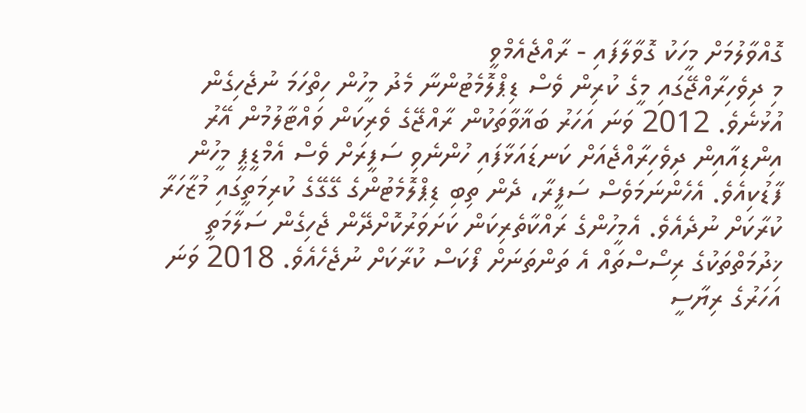ގޮއްވާލުމަށް މީހަކު ގޮވާލާފައި - ރާއްޖެއެމްވީ
މި ދިވެހިރާއްޖޭގައި މީގެ ކުރިން ވެސް ޑިޕްލޮމެޓުންނާ މެދު މީހުން ހިތްހަމަ ނުޖެހިގެން އުޅުނެވެ. 2012 ވަނަ އަހަރު ބަޣާވާތަކުން ރާއްޖޭގެ ވެރިކަން ވައްޓާލުމުން އޭރު އިންޑިއާއިން ދިވެހިރާއްޖެއަށް ކަނޑައަޅާފައި ހުންނެވި ސަފީރަށް ވެސް އެމްޑީޕީ މީހުން ފާޑުކިއެވެ. އެހެންނަމަވެސް ސަފީރާ، ދެން ތިބި ޑިޕްލޮމެޓުންގެ ގޭގޭގެ ކުރިމަތީގައި މުޒާހަރާ ކުރާކަށް ނުދެއެވެ. އެމީހުންގެ ރައްކާތެރިކަން ކަށަވަރުކޮށްދޭން ޖެހިގެން ސަލާމަތީ ޚިދުމަތްތަކުގެ ރިސޯސްތައް އެ ތަންތަނަށް ފޯކަސް ކުރާކަށް ނުޖެހެއެވެ. 2018 ވަނަ އަހަރުގެ ރިޔާސީ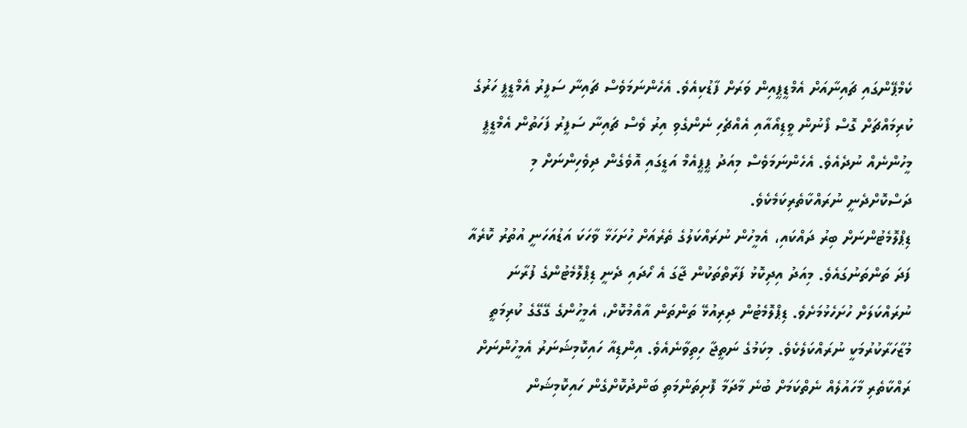ކެމްޕޭންގައި ޗައިނާއަށް އެމްޑީޕީއިން ވަރަށް ފާޑުކިއެވެ. އެހެންނަމަވެސް ޗައިނާ ސަފީރު އެމްޑީޕީ ހަރުގެ ކުރިމައްޗަށް ގޮސް ފޯނުން ވީޑިއޯއާއި އެއްޗެހި ނެންގެވި އިރު ވެސް ޗައިނާ ސަފީރު ފަހަތުން އެމްޑީޕީ މީހުންނެއް ނުދެއެވެ. އެހެންނަމަވެސް މިއަދު ޕީޕީއެމް އަޑީގައި އޮވެގެން ދިވެހިންނަށް މި ދަސްކޮށްދެނީ ނުރައްކާތެރިކަމެކެވެ.
ޑިޕްލޮމެޓުންނަށް ބިރު ދައްކައި، އެމީހުން ނުރައްކަލުގެ ތެރެއަށް ހުށަހަޅާ ވާހަކަ އަޑުއަހަނީ އުތުރު ކޮރެއާ ފަދަ ތަންތަނުގައެވެ. މިއަދު އިދިކޮޅު ފަރާތްތަކުން ޖާގަ އެ ހޯދައި ދެނީ ޑިޕްލޮމެޓުންގެ ފުރާނަ ނުރައްކަލަށް ހުށަހެޅުމަށެވެ. ޑިޕްލޮމެޓުން ދިރިއުޅޭ ތަންތަން އާއްމުކޮށް، އެމީހުންގެ ގޭގޭގެ ކުރިމަތީ މުޒާހަރާކުރުމަކީ ނުރައްކަލެކެވެ. މިކަމުގެ ނަތީޖާ ހިތިވާނެއެވެ. އިންޑިއާ ހައިކޮމިޝަނަރު އެމީހުންނަށް ރައްކާތެރި މާހައުލެއް ނެތްކަމަށް ބުނެ މާދަމާ ފޮށިތަންމަތި ބަންދުކޮށްގެން ހައިކޮމިޝަން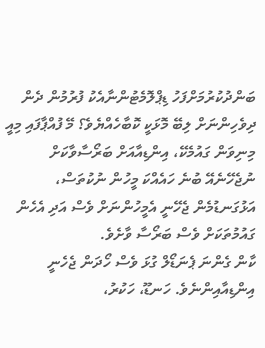ބަންދުކުރުމަށްފަހު ޑިޕްލޮމެޓުންނާއެކު ފުރުމުން ދެން ދިވެހިންނަށް ލިބޭ މޮޅަކީ ކޮބާހެއްޔެވެ؟ މޭ ފުއްޕާފައި މިއީ މިނިވަން ގައުމެކޭ، އިންޑިއާއަށް ބަރޯސާވާކަށް ނުޖެހޭނެއޭ ބުނެ ހައެއްކަ މީހުން ނުކުތަސް، އަޅުގަނޑުމެން ޖެހޭނީ އެމީހުންނަށް ވެސް އަދި އެހެން ގައުމުތަކަށް ވެސް ބަރޯސާ ވާށެވެ.
ކާން ގެންނަ ޕެނަޑޯލް ގުޅަ ވެސް ހޯދަން ޖެހެނީ އިންޑިއާއިންނެވެ. ހަނޑޫ، ހަކުރު،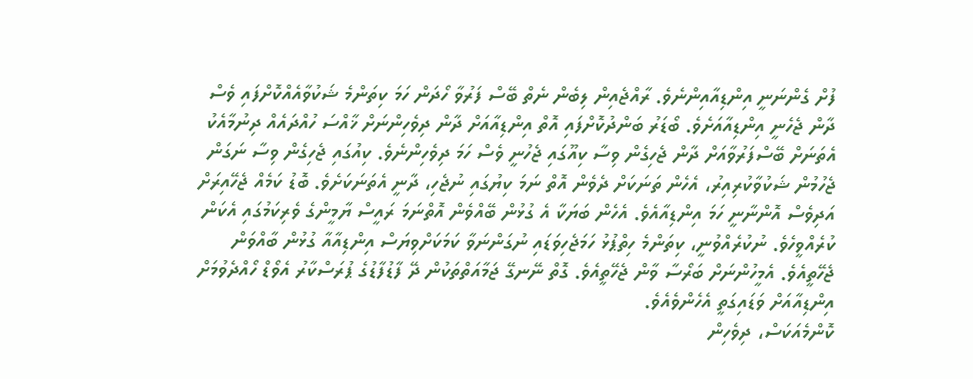ފުށް ގެންނަނީ އިންޑިއާއިންނެވެ. ރާއްޖެއިން ލިބެން ނެތް ބޭސް ފަރުވާ ހޯދަން ހަމަ ކިތަންމެ ޝަކުވާއެއްކޮށްފައި ވެސް ދާން ޖެހެނީ އިންޑިއާއަށެވެ. ބޯޑަރު ބަންދުކޮށްފައި އޮތް އިންޑިއާއަށް ދާން ދިވެހިންނަށް ޚާއްސަ ހުއްދައެއް ދިނުމާއެކު އެތަނަށް ބޭސްފަރުވާއަށް ދާން ޖެހިގެން ވިސާ ކިއޫގައި ޖެހުނީ ވެސް ހަމަ ދިވެހިންނެވެ. ކިއުގައި ޖެހިގެން ވިސާ ނަގަން ޖެހުމުން ޝަކުވާކުރިއިރު، އެހެން ތަނަކަށް ދެވެން އޮތް ނަމަ ކިޔުގައި ނުޖެހި، ދާނީ އެތަނަކަށެވެ. ބޮޑު ކަމެއް ޖެހޭއިރަށް އަދިވެސް އޮންނާނީ ހަމަ އިންޑިއާއެވެ. އެހެން ބަޔަކާ އެ ގުޅުން ބޭއްވެން އޮތްނަމަ ރައީސް ޔާމީންގެ ވެރިކަމުގައި އެކަން ކުރެއްވީހެވެ. ނުކުރެއްވުނީ، ކިތަންމެ ހިތްޕުޅު ހަމަޖެހިވަޑައި ނުގަންނަވާ ކަމަކަށްވިޔަސް އިންޑިއާއާ ގުޅުން ބާއްވަން ޖެހޭތީއެވެ. އެމީހުންނަށް ބަރޯސާ ވާން ޖެހޭތީއެވެ. ގޮތް ނޭނގޭ ޖަމާއަތްތަކުން ދޭ ފާޑުފާޑުގެ ޕުރަސްކާރު އެވޯޑް ހޯއްދެވުމަށް އިންޑިއާއަށް ވަޑައިގަތީ އެހެންވެއެވެ.
ކޮންމެއަކަސް، ދިވެހިން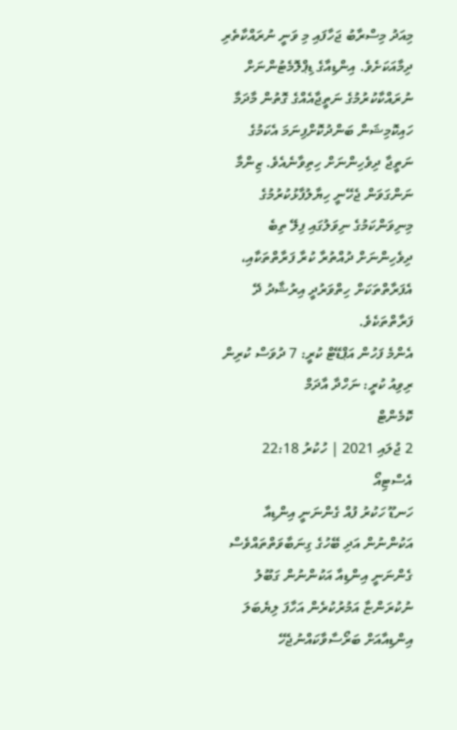މިއަދު މިސްރާބު ޖަހާފައި މި ވަނީ ނުރައްކާތެރި ދިމާއަކަށެވެ. އިންޑިއާގެ ޑިޕްލޮމެޓުންނަށް ނުރައްކާކުރުމުގެ ނަތީޖާއެއްގެ ގޮތުން މާދަމާ ހައިކޮމިޝަން ބަންދުކޮށްފިނަމަ އެކަމުގެ ނަތީޖާ ދިވެހިންނަށް ހިތިވާނެއެވެ. ޒިންމާ ނަންގަވަން ޖެހޭނީ ހިޔާލުފާޅުކުރުމުގެ މިނިވަންކަމުގެ ނިވަލުގައި ފިލޭ ތިބެ ދިވެހިންނަށް ދުއްތުރާ ކުރާ ފަރާތްތަކާއި، އެފަރާތްތަކަށް ހިތްވަރުދީ އިރުޝާދު ދޭ ފަރާތްތަކެވެ.
އެންމެ ފަހުން އަޕްޑޭޓް ކުރީ: 7 ދުވަސް ކުރިން
ރިވިއު ކުރީ: ނަހްދާ އާދަމް
ކޮމެންޓް
2 ޖުލައި 2021 | ހުކުރު 22:18
އެސްޓިއޯ
ހަނޑޫ ހަކުރު ފުއް ގެންނަނީ އިންޑިއާ އަކުންނުން އަދި ބޭހުގެ ގިނަބާވަތްތައްވެސް ގެންނަނީ އިންޑިއާ އަކުންނުން ގަބޫލު ނުކުރަންޏާ އަމުރުކުރެން އަހާފަ ލިޔެބަލަ އިންޑިއާއަށް ބަރޯސާވާކައްނުޖެހޭ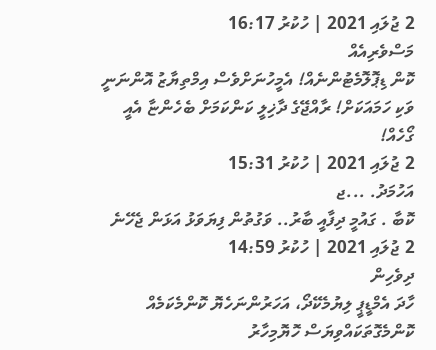2 ޖުލައި 2021 | ހުކުރު 16:17
މަސްވެރިއެއް
ކޮން ޑިޕޮލޮމެޓުންނެއް! އެމީހުނަށްވެސް އިމްތިޔާޒު އޮންނަނީ ވަކި ހަމައަކަށް! ރާއްޖޭގެ ދާޚިލީ ކަންކަމަށް ބެހެންޏާ އެއީ ގޯހެއް!
2 ޖުލައި 2021 | ހުކުރު 15:31
އަހުމަދު. ...ޖ
ކޮބާ . ގައުމީ ދިފާއީ ބާރު.. ވަގުތުން ފިޔަވަޅު އަޅަން ޖެހޭނެ
2 ޖުލައި 2021 | ހުކުރު 14:59
ދިވެހިން
ހާދަ އެމްޑީޕީ ލިޔުމެކޭދޯ، އަހަރުންނަހެޔޮ ކޮންމެކަމެއް ކޮންމެގޮތަކައްވިޔަސް ހޮޔޮމިހާރު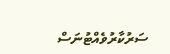ސަރުކާރުވެއްޓުނަސް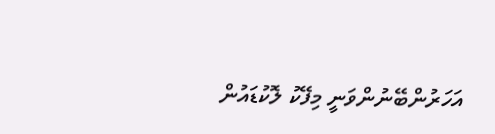އަހަރުންބޭނުންވަނީ މިފޭކު ލޮކުޑައުން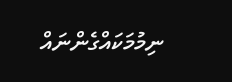ނިމުމަކައްގެންނައް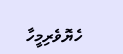ހެޔޮވެރިމީހާ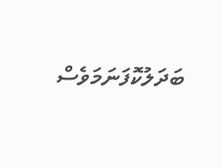ބަދަލުކޮފަނަމަވެސް